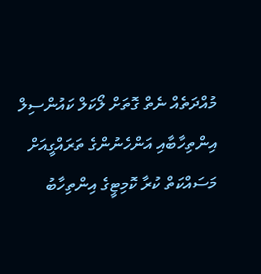މުއްދަތެއް ނެތް ގޮތަށް ލޯކަލް ކައުންސިލް އިންތިހާބާއި އަންހެނުންގެ ތަރައްގީއަށް މަސައްކަތް ކުރާ ކޮމިޓީގެ އިންތިހާބު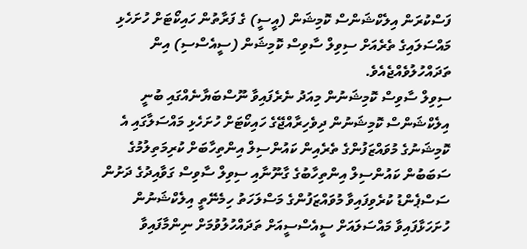ފަސްކުރަން އިލެކްޝަންސް ކޮމިޝަން (އީސީ) ގެ ފަރާތުން ހައިކޯޓަށް ހުށަހެޅި މައްސަލައިގެ ތެރެއަށް ސިވިލް ސާވިސް ކޮމިޝަން (ސީއެސްސި) އިން ތަދައްހުލުވެއްޖެއެވެ.
ސިވިލް ސާވިސް ކޮމިޝަނުން މިއަދު ނެރެފައިވާ ނޫސްބަޔާނެއްގައި ބުނީ އިލެކްޝަންސް ކޮމިޝަނުން ދިވެހިރާއްޖޭގެ ހައިކޯޓަށް ހުށަހެޅި މައްސަލާގައި އެ ކޮމިޝަނުގެ މުވައްޒަފުންގެ ތެރެއިން ކައުންސިލް އިންތިހާބަށް ކުރިމަތިލުމުގެ ސަބަބުން ކައުންސިލް އިންތިހާބުގެ ގާނޫނާއި ސިވިލް ސާވިސް ގަވާއިދުގެ ދަށުން ސަސްޕެންޑު ކުރެވިފައިވާ މުވައްޒަފުންގެ މަސްލަހަތު ހިމެނޭތީ އިލެކްޝަނުން ހުށަހަޅާފައިވާ މައްސަލައަށް ސީއެސްސީއަށް ތަދައްހުލުވުމަށް ނިންމާފައިވާ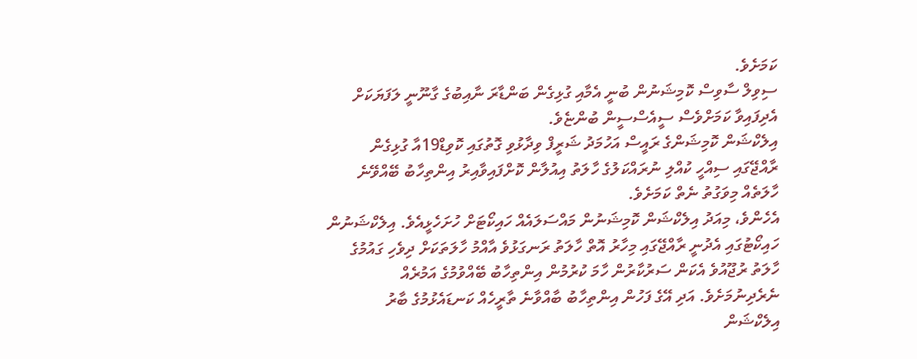ކަމަށެވެ.
ސިވިލް ސާވިސް ކޮމިޝަނުން ބުނީ އެމާއި ގުޅިގެން ބަންޑާރަ ނާއިބުގެ ގާނޫނީ ލަފަޔަކަށް އެދިފައިވާ ކަމަށްވެސް ސީއެސްސީން ބުންޏެވެ.
އިލެކްޝަން ކޮމިޝަންގެ ރައީސް އަހުމަދު ޝަރީފް ވިދާޅުވި ގޮތުގައި ކޮވިޑް19އާ ގުޅިގެން ރާއްޖޭގައި ސިއްހީ ކުއްލި ނުރައްކަލުގެ ހާލަތު އިއުލާން ކޮށްފައިވާއިރު އިންތިހާބު ބޭއްވޭނެ ހާލަތެއް މިވަގުތު ނެތް ކަމަށެވެ.
އެހެންވެ، މިއަދު އިލެކްޝަން ކޮމިޝަނުން މައްސަލައެއް ހައިކޯޓަށް ހުށަހެޅީއެވެ. އިލެކްޝަނުން ހައިކޯޓުގައި އެދުނީ ރާއްޖޭގައި މިހާރު އޮތް ހާލަތު ރަނގަޅުވެ އާއްމު ހާލަތަކަށް ދިވެހި ގައުމުގެ ހާލަތު ރުޖޫއުވެ އެކަން ސަރުކާރުން ހާމަ ކުރުމުން އިންތިހާބު ބޭއްވުމުގެ އަމުރެއް ނެރެދިނުމަށެވެ. އަދި އޭގެ ފަހުން އިންތިހާބު ބާއްވާނެ ތާރީހެއް ކަނޑައެޅުމުގެ ބާރު އިލެކްޝަން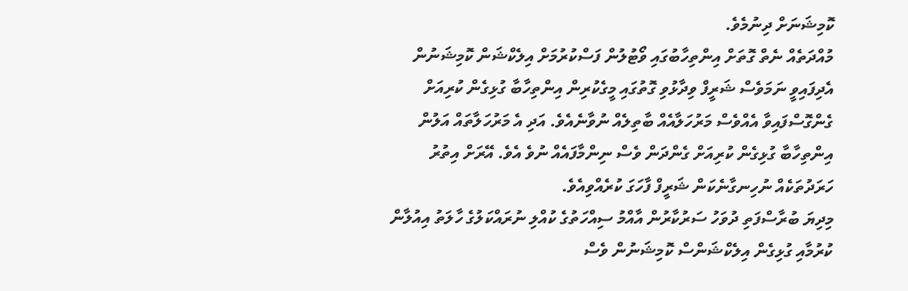ކޮމިޝަނަށް ދިނުމެވެ.
މުއްދަތެއް ނެތް ގޮތަށް އިންތިހާބުގައި ވޯޓުލުން ފަސްކުރުމަށް އިލެކްޝަން ކޮމިޝަނުން އެދިފައިވީ ނަމަވެސް ޝަރީފް ވިދާޅުވި ގޮތުގައި މީގެކުރިން އިންތިހާބާ ގުޅިގެން ކުރިއަށް ގެންގޮސްފައިވާ އެއްވެސް މަރުހަލާއެއް ބާތިލެއް ނުވާނެއެވެ. އަދި އެ މަރުހަލާތައް އަލުން އިންތިހާބާ ގުޅިގެން ކުރިއަށް ގެންދަން ވެސް ނިންމާފައެއް ނުވެ އެވެ. އޭރަށް އިތުރު ހަރަދުތަކެއް ނުހިނގާނެކަން ޝަރީފް ފާހަގަ ކުރެއްވިއެވެ.
މިދިޔަ ބުރާސްފަތި ދުވަހު ސަރުކާރުން އާއްމު ސިއްހަތުގެ ކުއްލި ނުރައްކަލުގެ ހާލަތު އިއުލާން ކުރުމާއި ގުޅިގެން އިލެކްޝަންސް ކޮމިޝަނުން ވެސް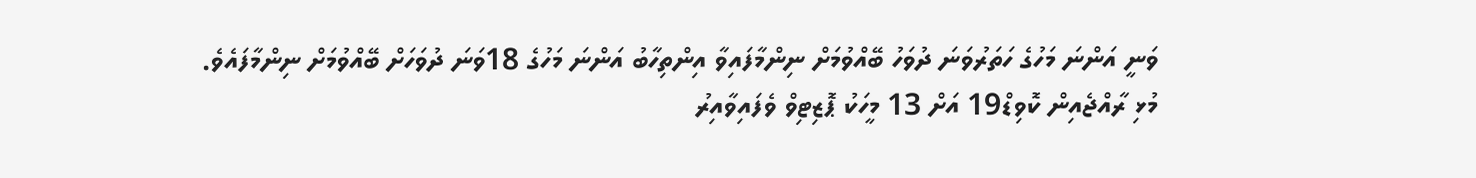ވަނީ އަންނަ މަހުގެ ހަތަރުވަނަ ދުވަހު ބޭއްވުމަށް ނިންމާފައިވާ އިންތިހާބު އަންނަ މަހުގެ 18ވަނަ ދުވަހަށް ބޭއްވުމަށް ނިންމާފައެވެ.
މުޅި ރާއްޖެއިން ކޮވިޑް19 އަށް 13 މީހަކު ޕޮޒިޓިވް ވެފައިވާއިރު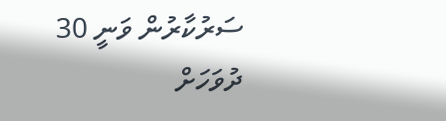ސަރުކާރުން ވަނީ 30 ދުވަހަށް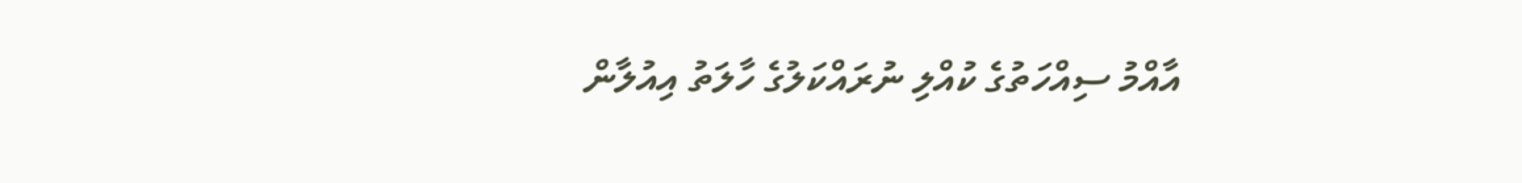އާއްމު ސިއްހަތުގެ ކުއްލި ނުރައްކަލުގެ ހާލަތު އިއުލާން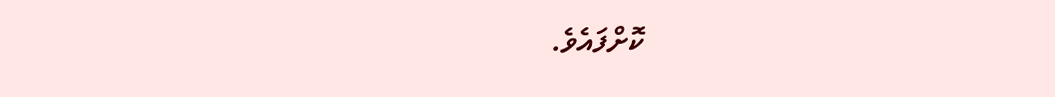ކޮށްފައެވެ.